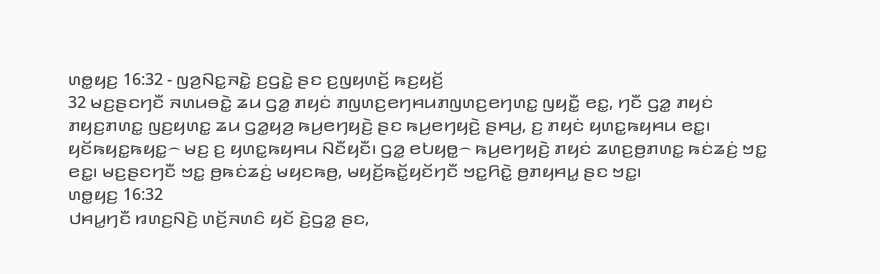ꤛꤥ꤭ꤟꤢ꤬ 16:32 - ꤜꤤ꤬ꤡꤢ꤭ꤏꤢꤧ꤭ ꤢ꤬ꤞꤢꤧ꤭ ꤔꤢ ꤢ꤬ꤜꤟꤛꤢꤩ꤬ ꤒꤢ꤬ꤟꤢꤩ꤬
32 ꤗꤢ꤬ꤔꤢꤚꤢꤪ ꤏꤛꤣꤋꤢꤧ꤭ ꤘꤣ ꤞꤤ꤭ ꤊꤟꤢꤦ ꤊꤜꤛꤢ꤬ꤕꤚꤌꤣꤊꤜꤛꤢ꤬ꤕꤚꤛꤢ꤭ ꤜꤟꤢꤪ꤭ ꤕꤢ꤭, ꤚꤢꤪ ꤞꤤ꤭ ꤊꤟꤢꤦ ꤊꤟꤢ꤬ꤊꤛꤢ꤭ ꤜꤢ꤬ꤟꤛꤢ꤭ ꤘꤣ ꤞꤤ꤭ꤟꤤ꤬ ꤒꤣ꤬ꤕꤚꤟꤢꤧ꤬ ꤔꤢ ꤒꤣ꤬ꤕꤚꤟꤢꤧ꤬ ꤔꤌꤣ꤬, ꤢ꤬ ꤊꤟꤢꤦ ꤟꤛꤢ꤭ꤒꤟꤌꤣ ꤕꤢ꤭꤯ ꤟꤢꤩꤒꤟꤢ꤭ꤒꤟꤢ꤭꤮ ꤗꤢ꤬ ꤢ꤬ ꤟꤛꤢ꤭ꤒꤟꤌꤣ ꤡꤢꤪꤟꤢꤪ꤯ ꤞꤤ꤭ ꤕꤝꤟꤥ꤭꤮ ꤒꤣ꤬ꤕꤚꤟꤢꤧ꤬ ꤊꤟꤢꤦ ꤘꤛꤢ꤬ꤥ꤬ꤊꤛꤢ꤭ ꤒꤢꤦꤘꤢꤦ꤬ ꤠꤢ꤭ ꤕꤢ꤭꤯ ꤗꤢ꤬ꤔꤢꤚꤢꤪ ꤠꤢ꤭ ꤥ꤬ꤒꤢꤦꤘꤢꤦ꤬ ꤗꤟꤢꤒꤥ꤬, ꤗꤟꤢꤩ꤬ꤒꤢꤩ꤭ꤟꤢꤩꤚꤢꤪ ꤠꤢ꤭ꤖꤢꤧ꤭ ꤥ꤬ꤊꤟꤌꤣ꤭ ꤔꤢ ꤠꤢ꤭꤯
ꤛꤥ꤭ꤟꤢ꤬ 16:32
ꤓꤌꤣ꤭ꤚꤢꤪ ꤙꤛꤢ꤬ꤡꤢꤧ꤬ ꤛꤢꤩ꤬ꤏꤛꤢꤨ ꤟꤢꤩ ꤢꤧ꤬ꤞꤤ꤭ ꤔꤢ,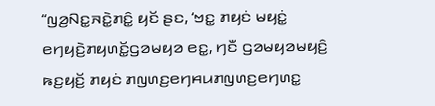“ꤜꤤ꤬ꤡꤢ꤭ꤏꤢꤧ꤭ꤊꤢꤨ꤭ ꤟꤢꤩ ꤔꤢ, ‘ꤠꤢ꤭ ꤊꤟꤢꤦ ꤗꤟꤢꤦ꤭ ꤕꤚꤟꤢꤧ꤬ꤊꤟꤛꤢꤩ꤭ꤞꤤꤗꤟꤤ ꤕꤢ꤭, ꤚꤢꤪ ꤞꤤꤗꤟꤤꤗꤟꤢꤨ꤬ ꤒꤢ꤬ꤟꤢꤩ꤬ ꤊꤟꤢꤦ ꤊꤜꤛꤢ꤬ꤕꤚꤌꤣꤊꤜꤛꤢ꤬ꤕꤚꤛꤢ꤭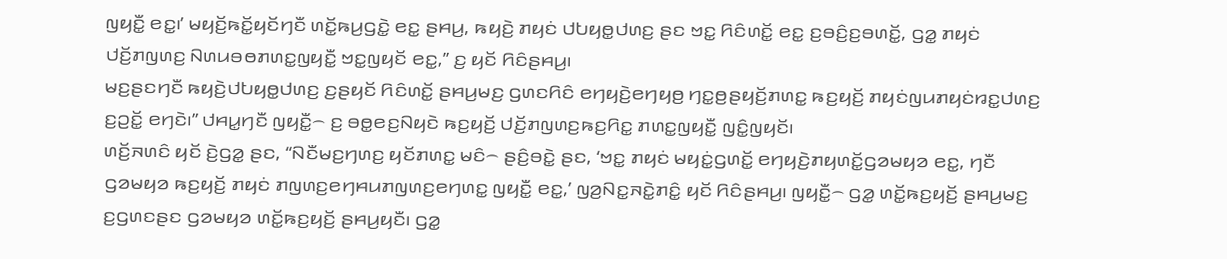ꤜꤟꤢꤪ꤭ ꤕꤢ꤭꤯’ ꤗꤟꤢꤩ꤬ꤒꤢꤩ꤭ꤟꤢꤩꤚꤢꤪ ꤛꤢꤩ꤭ꤒꤣ꤬ꤞꤢꤧ꤭ ꤕꤢ꤭ ꤔꤌꤣ꤬, ꤒꤟꤢꤧ꤬ ꤊꤟꤢꤦ ꤓꤝꤟꤥ꤭ꤓꤛꤢ꤬ ꤔꤢ ꤠꤢ꤭ ꤖꤢꤨꤛꤢꤩ꤭ ꤕꤢ꤭ ꤢ꤬ꤋꤢꤨ꤬ꤢ꤬ꤋꤛꤢꤩ꤭, ꤞꤤ꤭ ꤊꤟꤢꤦ ꤓꤢꤩ꤬ꤊꤜꤛꤢ꤬ ꤡꤛꤣꤋꤥꤊꤛꤢ꤭ꤜꤟꤢꤪ꤭ ꤠꤢ꤭ꤜꤟꤢꤩ ꤕꤢ꤭,” ꤢ꤬ ꤟꤢꤩ ꤖꤢꤨꤔꤌꤣ꤬꤯
ꤗꤢ꤬ꤔꤢꤚꤢꤪ ꤒꤟꤢꤧ꤬ꤓꤝꤟꤥ꤭ꤓꤛꤢ꤬ ꤢ꤬ꤔꤟꤢꤩ ꤖꤢꤨꤛꤢꤩ꤭ ꤔꤌꤣ꤬ꤗꤢ꤬ ꤞꤛꤢꤖꤢꤨ ꤕꤚꤟꤢꤧ꤬ꤕꤚꤟꤥ꤬ ꤚꤢ꤭ꤥ꤬ꤔꤟꤢꤩ꤬ꤊꤛꤢ꤭ ꤒꤢ꤬ꤟꤢꤩ꤬ ꤊꤟꤢꤦꤜꤣꤊꤟꤢꤦꤙꤢ꤭ꤓꤛꤢ꤬ ꤢ꤬ꤑꤢꤩ꤭ ꤕꤚꤢꤧ꤯” ꤓꤌꤣ꤭ꤚꤢꤪ ꤜꤟꤢꤪ꤭꤮ ꤢ꤬ ꤋꤥ꤭ꤕꤢ꤬ꤡꤟꤢꤧ ꤒꤢ꤬ꤟꤢꤩ꤬ ꤓꤢꤩ꤬ꤊꤜꤛꤢ꤬ꤒꤢ꤬ꤖꤢ꤭ ꤊꤛꤢ꤭ꤜꤟꤢꤪ꤭ ꤜꤢꤨ꤭ꤜꤟꤢꤩ꤯
ꤛꤢꤩ꤬ꤏꤛꤢꤨ ꤟꤢꤩ ꤢꤧ꤬ꤞꤤ꤭ ꤔꤢ, “ꤡꤢꤪꤗꤢ꤬ꤚꤛꤢ꤬ ꤟꤢꤩꤊꤛꤢ꤭ ꤗꤢꤨ꤮ ꤔꤢꤨ꤬ꤋꤢꤧ꤭ ꤔꤢ, ‘ꤠꤢ꤭ ꤊꤟꤢꤦ ꤗꤟꤢꤦ꤭ꤞꤛꤢꤩ꤭ ꤕꤚꤟꤢꤧ꤬ꤊꤟꤛꤢꤩ꤭ꤞꤤꤗꤟꤤ ꤕꤢ꤭, ꤚꤢꤪ ꤞꤤꤗꤟꤤ ꤒꤢ꤬ꤟꤢꤩ꤬ ꤊꤟꤢꤦ ꤊꤜꤛꤢ꤬ꤕꤚꤌꤣꤊꤜꤛꤢ꤬ꤕꤚꤛꤢ꤭ ꤜꤟꤢꤪ꤭ ꤕꤢ꤭,’ ꤜꤤ꤬ꤡꤢ꤭ꤏꤢꤧ꤭ꤊꤢꤨ꤭ ꤟꤢꤩ ꤖꤢꤨꤔꤌꤣ꤬꤯ ꤜꤟꤢꤪ꤭꤮ ꤞꤤ꤭ ꤛꤢꤩ꤭ꤒꤢ꤬ꤟꤢꤩ꤬ ꤔꤌꤣ꤬ꤗꤢ꤬ ꤢ꤬ꤞꤛꤢꤔꤢ ꤞꤤꤗꤟꤤ ꤛꤢꤩ꤭ꤒꤢ꤬ꤟꤢꤩ꤬ ꤔꤌꤣ꤬ꤟꤢꤪ꤯ ꤞꤤ꤭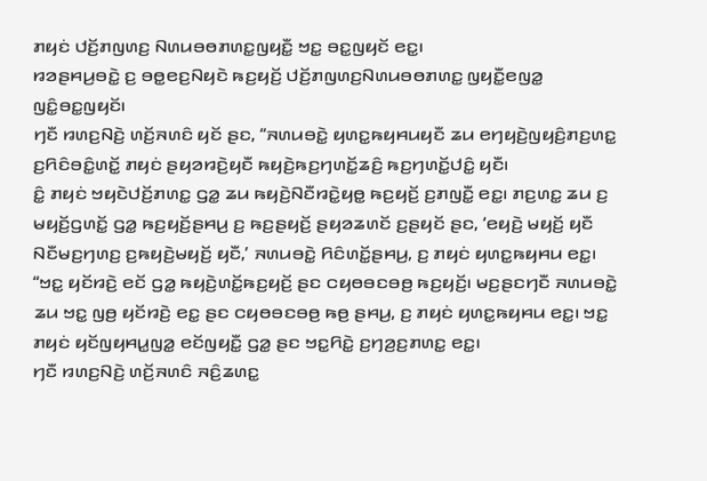ꤊꤟꤢꤦ ꤓꤢꤩ꤬ꤊꤜꤛꤢ꤬ ꤡꤛꤣꤋꤥꤊꤛꤢ꤭ꤜꤟꤢꤪ꤭ ꤠꤢ꤭ ꤋꤢ꤭ꤜꤟꤢꤩ ꤕꤢ꤭꤯
ꤙꤤꤔꤌꤣ꤬ꤋꤢꤧ꤭ ꤢ꤬ ꤋꤥ꤭ꤕꤢ꤬ꤡꤟꤢꤧ ꤒꤢ꤬ꤟꤢꤩ꤬ ꤓꤢꤩ꤬ꤊꤜꤛꤢ꤬ꤡꤛꤣꤋꤥꤊꤛꤢ꤭ ꤜꤟꤢꤪ꤭ꤕꤜꤤ꤭ ꤜꤢꤨ꤭ꤋꤢ꤭ꤜꤟꤢꤩ꤯
ꤚꤢꤪ ꤙꤛꤢ꤬ꤡꤢꤧ꤬ ꤛꤢꤩ꤬ꤏꤛꤢꤨ ꤟꤢꤩ ꤔꤢ, “ꤏꤛꤣꤋꤢꤧ꤭ ꤟꤛꤢ꤭ꤒꤟꤌꤣꤟꤢꤪ ꤘꤣ ꤕꤚꤟꤢꤧ꤬ꤜꤟꤢꤨ꤬ꤊꤢ꤬ꤛꤢ꤭ ꤢ꤬ꤖꤢꤨꤋꤢꤨ꤭ꤛꤢꤩ꤭ ꤊꤟꤢꤦ ꤔꤟꤤꤙꤢꤧ꤬ꤟꤢꤪ ꤒꤟꤢꤧ꤬ꤒꤢ꤬ꤚꤛꤢꤩ꤭ꤘꤢꤨ꤬ ꤒꤢ꤬ꤚꤛꤢꤩ꤭ꤓꤢꤨ꤭ ꤟꤢꤪ꤯
ꤢꤨ꤭ ꤊꤟꤢꤦ ꤠꤟꤢꤧꤓꤢꤩ꤬ꤊꤛꤢ꤭ ꤞꤤ꤭ ꤘꤣ ꤒꤟꤢꤧ꤬ꤡꤢꤪꤙꤢꤧ꤭ꤟꤥ꤭ ꤒꤢ꤬ꤟꤢꤩ꤬ ꤢ꤬ꤊꤜꤢꤪ꤭ ꤕꤢ꤭꤯ ꤊꤢ꤬ꤛꤢ꤭ ꤘꤣ ꤢ꤬ ꤗꤟꤢꤩ꤬ꤞꤛꤢꤩ꤭ ꤞꤤ꤭ ꤒꤢ꤬ꤟꤢꤩ꤬ꤔꤌꤣ꤬ ꤢ꤬ ꤒꤢ꤬ꤔꤟꤢꤩ꤬ ꤔꤟꤤꤘꤛꤢꤩ ꤢ꤬ꤔꤟꤢꤩ ꤔꤢ, ‘ꤕꤟꤢꤧ꤬ ꤗꤟꤢꤩ꤬ ꤟꤢꤪ ꤡꤢꤪꤗꤢ꤬ꤚꤛꤢ꤬ ꤢ꤬ꤒꤟꤢꤧ꤬ꤗꤟꤢꤩ꤬ ꤟꤢꤪ,’ ꤏꤛꤣꤋꤢꤧ꤭ ꤖꤢꤨꤛꤢꤩ꤭ꤔꤌꤣ꤬, ꤢ꤬ ꤊꤟꤢꤦ ꤟꤛꤢ꤭ꤒꤟꤌꤣ ꤕꤢ꤭꤯
“ꤠꤢ꤭ ꤟꤢꤩꤙꤢꤧ꤬ ꤕꤢꤩ ꤞꤤ꤭ ꤒꤟꤢꤧ꤬ꤛꤢꤩ꤭ꤒꤢ꤬ꤟꤢꤩ꤬ ꤔꤢ ꤍꤟꤥꤋꤢꤋꤥ꤬ ꤒꤢ꤬ꤟꤢꤩ꤬꤯ ꤗꤢ꤬ꤔꤢꤚꤢꤪ ꤏꤛꤣꤋꤢꤧ꤭ ꤘꤣ ꤠꤢ꤭ ꤜꤥ꤬ ꤟꤢꤩꤙꤢꤧ꤬ ꤕꤢ꤭ ꤔꤢ ꤍꤟꤥꤋꤢꤋꤥ꤬ ꤒꤥ꤬ ꤔꤌꤣ꤬, ꤢ꤬ ꤊꤟꤢꤦ ꤟꤛꤢ꤭ꤒꤟꤌꤣ ꤕꤢ꤭꤯ ꤠꤢ꤭ ꤊꤟꤢꤦ ꤟꤢꤩꤜꤟꤌꤣ꤭ꤜꤤ꤭ ꤕꤢꤩꤜꤟꤢꤪ꤭ ꤞꤤ꤭ ꤔꤢ ꤠꤢ꤭ꤖꤢꤧ꤭ ꤢ꤬ꤚꤤ꤬ꤢ꤬ꤊꤛꤢ꤭ ꤕꤢ꤭꤯
ꤚꤢꤪ ꤙꤛꤢ꤬ꤡꤢꤧ꤬ ꤛꤢꤩ꤬ꤏꤛꤢꤨ ꤏꤢꤨ꤬ꤘꤛꤢ꤭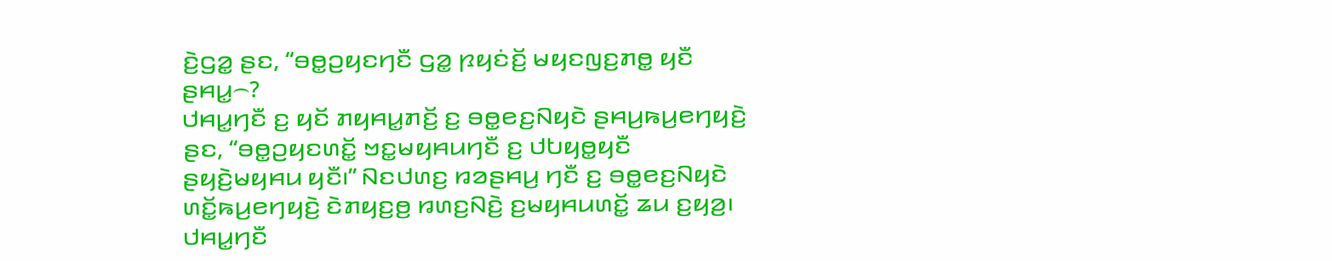ꤢꤧ꤬ꤞꤤ꤭ ꤔꤢ, “ꤋꤥ꤭ꤑꤟꤢꤚꤢꤪ ꤞꤤ꤭ ꤐꤟꤢꤦꤢꤩ꤬ ꤗꤟꤢꤜꤢ꤬ꤊꤥ꤭ ꤟꤢꤪ ꤔꤌꤣ꤭꤮?
ꤓꤌꤣ꤭ꤚꤢꤪ ꤢ꤬ ꤟꤢꤩ ꤊꤟꤌꤣ꤭ꤊꤢꤩ꤬ ꤢ꤬ ꤋꤥ꤭ꤕꤢ꤬ꤡꤟꤢꤧ ꤔꤌꤣ꤬ꤒꤣ꤬ꤕꤚꤟꤢꤧ꤬ ꤔꤢ, “ꤋꤥ꤭ꤑꤟꤢꤛꤢꤩ꤭ ꤠꤢ꤭ꤗꤟꤌꤣꤚꤢꤪ ꤢ꤬ ꤓꤝꤟꤥ꤭ꤟꤢꤪ ꤔꤟꤢꤧ꤬ꤗꤟꤌꤣ ꤟꤢꤪ꤯” ꤡꤢꤓꤛꤢ꤬ ꤙꤤꤔꤌꤣ꤬ ꤚꤢꤪ ꤢ꤬ ꤋꤥ꤭ꤕꤢ꤬ꤡꤟꤢꤧ ꤛꤢꤩ꤭ꤒꤣ꤬ꤕꤚꤟꤢꤧ꤬ ꤢꤧꤊꤟꤢ꤬ꤥ꤬ ꤙꤛꤢ꤬ꤡꤢꤧ꤬ ꤢ꤬ꤗꤟꤌꤣꤛꤢꤩ꤭ ꤘꤣ ꤢ꤬ꤟꤤ꤬꤯
ꤓꤌꤣ꤭ꤚꤢꤪ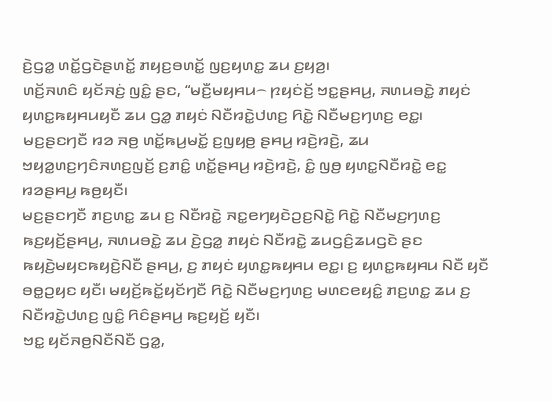ꤢꤧ꤬ꤞꤤ꤭ ꤛꤢꤩ꤭ꤞꤢꤧꤔꤛꤢꤩ꤭ ꤊꤟꤢ꤬ꤋꤛꤢꤩ꤭ ꤜꤢ꤬ꤟꤛꤢ꤭ ꤘꤣ ꤢ꤬ꤟꤤ꤬꤯
ꤛꤢꤩ꤬ꤏꤛꤢꤨ ꤟꤢꤩꤏꤢꤦ꤬ ꤜꤢꤨ꤭ ꤔꤢ, “ꤗꤢꤪ꤬ꤗꤟꤌꤣ꤮ ꤐꤟꤢꤦꤢꤩ꤬ ꤠꤢ꤭ꤔꤌꤣ꤬, ꤏꤛꤣꤋꤢꤧ꤭ ꤊꤟꤢꤦ ꤟꤛꤢ꤭ꤒꤟꤌꤣꤟꤢꤪ ꤘꤣ ꤞꤤ꤭ ꤊꤟꤢꤦ ꤡꤢꤪꤙꤢꤧ꤭ꤓꤛꤢ꤬ ꤖꤢꤧ꤭ ꤡꤢꤪꤗꤢ꤬ꤚꤛꤢ꤬ ꤕꤢ꤭꤯ ꤗꤢ꤬ꤔꤢꤚꤢꤪ ꤙꤤ ꤏꤥ꤬ ꤛꤢꤩ꤭ꤒꤣ꤬ꤗꤢꤩ꤭ ꤢ꤬ꤜꤟꤥ꤬ ꤔꤌꤣ꤬ ꤙꤢꤧ꤬ꤙꤢꤧ꤬, ꤘꤣ ꤠꤟꤤ꤭ꤛꤢ꤬ꤚꤢꤨꤏꤛꤢ꤬ꤜꤢꤩ꤬ ꤢ꤬ꤊꤢꤨ꤭ ꤛꤢꤩ꤭ꤔꤌꤣ꤬ ꤙꤢꤧ꤬ꤙꤢꤧ꤬, ꤢꤨ꤭ ꤜꤥ꤬ ꤟꤛꤢ꤭ꤡꤢꤪꤙꤢꤧ꤭ ꤕꤢ꤭ ꤙꤤꤔꤌꤣ꤬ ꤒꤥ꤬ꤟꤢꤪ꤯
ꤗꤢ꤬ꤔꤢꤚꤢꤪ ꤊꤢ꤬ꤛꤢ꤭ ꤘꤣ ꤢ꤬ ꤡꤢꤪꤙꤢꤧ꤭ ꤏꤢ꤭ꤕꤚꤟꤢꤧꤑꤢ꤬ꤡꤢꤧ꤭ ꤖꤢꤧ꤭ ꤡꤢꤪꤗꤢ꤬ꤚꤛꤢ꤬ ꤒꤢ꤬ꤟꤢꤩ꤬ꤔꤌꤣ꤬, ꤏꤛꤣꤋꤢꤧ꤭ ꤘꤣ ꤢꤧ꤬ꤞꤤ꤭ ꤊꤟꤢꤦ ꤡꤢꤪꤙꤢꤧ꤭ ꤘꤣꤞꤢꤨ꤬ꤘꤣꤞꤢꤧ ꤔꤢ ꤒꤟꤢꤧ꤬ꤗꤟꤢꤒꤟꤢꤧ꤬ꤡꤢꤪ ꤔꤌꤣ꤬, ꤢ꤬ ꤊꤟꤢꤦ ꤟꤛꤢ꤭ꤒꤟꤌꤣ ꤕꤢ꤭꤯ ꤢ꤬ ꤟꤛꤢ꤭ꤒꤟꤌꤣ ꤡꤢꤪ ꤟꤢꤪ ꤋꤥ꤭ꤑꤟꤢ ꤟꤢꤪ꤯ ꤗꤟꤢꤩ꤬ꤒꤢꤩ꤭ꤟꤢꤩꤚꤢꤪ ꤖꤢꤧ꤭ ꤡꤢꤪꤗꤢ꤬ꤚꤛꤢ꤬ ꤗꤛꤢꤕꤟꤢꤨ꤭ ꤊꤢ꤬ꤛꤢ꤭ ꤘꤣ ꤢ꤬ ꤡꤢꤪꤙꤢꤧ꤭ꤓꤛꤢ꤬ ꤜꤢꤨ꤭ ꤖꤢꤨꤔꤌꤣ꤬ ꤒꤢ꤬ꤟꤢꤩ꤬ ꤟꤢꤪ꤯
ꤠꤢ꤭ ꤟꤢꤩꤏꤥ꤬ꤡꤢꤪꤡꤢꤪ ꤞꤤ꤭,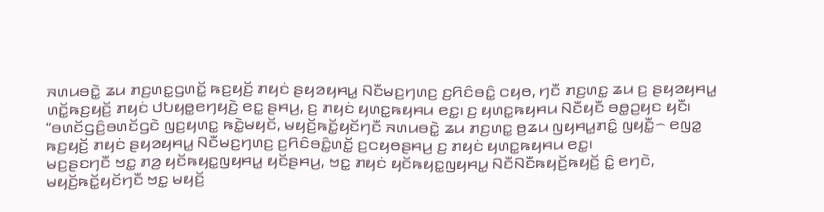ꤏꤛꤣꤋꤢꤧ꤭ ꤘꤣ ꤊꤢ꤬ꤛꤢ꤭ꤞꤛꤢꤩ꤭ ꤒꤢ꤬ꤟꤢꤩ꤬ ꤊꤟꤢꤦ ꤔꤟꤤꤟꤌꤣ꤭ ꤡꤢꤪꤗꤢ꤬ꤚꤛꤢ꤬ ꤢ꤬ꤖꤢꤨꤋꤢꤨ꤭ ꤍꤟꤥ, ꤚꤢꤪ ꤊꤢ꤬ꤛꤢ꤭ ꤘꤣ ꤢ꤬ ꤔꤟꤤꤟꤌꤣ꤭ ꤛꤢꤩ꤭ꤒꤢ꤬ꤟꤢꤩ꤬ ꤊꤟꤢꤦ ꤓꤝꤟꤥ꤭ꤕꤚꤟꤢꤧ꤬ ꤕꤢ꤭ ꤔꤌꤣ꤬, ꤢ꤬ ꤊꤟꤢꤦ ꤟꤛꤢ꤭ꤒꤟꤌꤣ ꤕꤢ꤭꤯ ꤢ꤬ ꤟꤛꤢ꤭ꤒꤟꤌꤣ ꤡꤢꤪꤟꤢꤪ ꤋꤥ꤭ꤑꤟꤢ ꤟꤢꤪ꤯
“ꤋꤛꤢꤩꤞꤢꤨ꤬ꤋꤛꤢꤩꤞꤢꤧ ꤜꤢ꤬ꤟꤛꤢ꤭ ꤒꤢꤧ꤭ꤗꤟꤢꤩ, ꤗꤟꤢꤩ꤬ꤒꤢꤩ꤭ꤟꤢꤩꤚꤢꤪ ꤏꤛꤣꤋꤢꤧ꤭ ꤘꤣ ꤊꤢ꤬ꤛꤢ꤭ ꤥ꤬ꤘꤣ ꤜꤟꤌꤣ꤭ꤊꤢꤨ꤭ ꤜꤟꤢꤪ꤭꤮ ꤕꤜꤤ꤭ ꤒꤢ꤬ꤟꤢꤩ꤬ ꤊꤟꤢꤦ ꤔꤟꤤꤟꤌꤣ꤭ ꤡꤢꤪꤗꤢ꤬ꤚꤛꤢ꤬ ꤢ꤬ꤖꤢꤨꤋꤢꤨ꤭ꤛꤢꤩ꤭ ꤢ꤬ꤍꤟꤥꤔꤌꤣ꤬ ꤢ꤬ ꤊꤟꤢꤦ ꤟꤛꤢ꤭ꤒꤟꤌꤣ ꤕꤢ꤭꤯
ꤗꤢ꤬ꤔꤢꤚꤢꤪ ꤠꤢ꤭ ꤊꤤ꤬ ꤟꤢꤩꤒꤟꤢ꤭ꤜꤟꤌꤣ꤭ ꤟꤢꤩꤔꤌꤣ꤬, ꤠꤢ꤭ ꤊꤟꤢꤦ ꤟꤢꤩꤒꤟꤢ꤭ꤜꤟꤌꤣ꤭ ꤡꤢꤪꤡꤢꤪꤒꤟꤢꤩ꤬ꤒꤟꤢꤩ꤬ ꤢꤨ꤭ ꤕꤚꤢꤧ, ꤗꤟꤢꤩ꤬ꤒꤢꤩ꤭ꤟꤢꤩꤚꤢꤪ ꤠꤢ꤭ ꤗꤟꤢꤩ꤬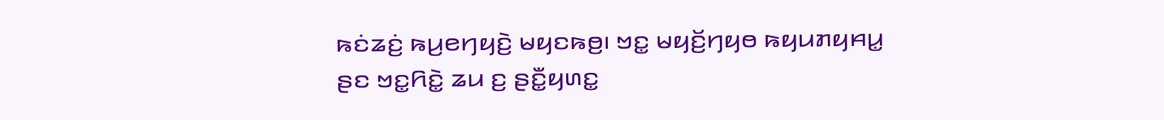ꤒꤢꤦꤘꤢꤦ꤬ ꤒꤣ꤬ꤕꤚꤟꤢꤧ꤬ ꤗꤟꤢꤒꤥ꤬꤯ ꤠꤢ꤭ ꤗꤟꤢꤩ꤬ꤚꤟꤥ ꤒꤟꤣꤊꤟꤌꤣ꤭ ꤔꤢ ꤠꤢ꤭ꤖꤢꤧ꤭ ꤘꤣ ꤢ꤬ ꤔꤢꤪ꤭ꤟꤛꤢ꤭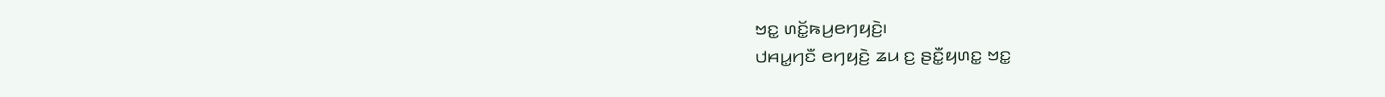ꤠꤢ꤭ ꤛꤢꤩ꤭ꤒꤣ꤬ꤕꤚꤟꤢꤧ꤬꤯
ꤓꤌꤣ꤭ꤚꤢꤪ ꤕꤚꤟꤢꤧ꤬ ꤘꤣ ꤢ꤬ ꤔꤢꤪ꤭ꤟꤛꤢ꤭ ꤠꤢ꤭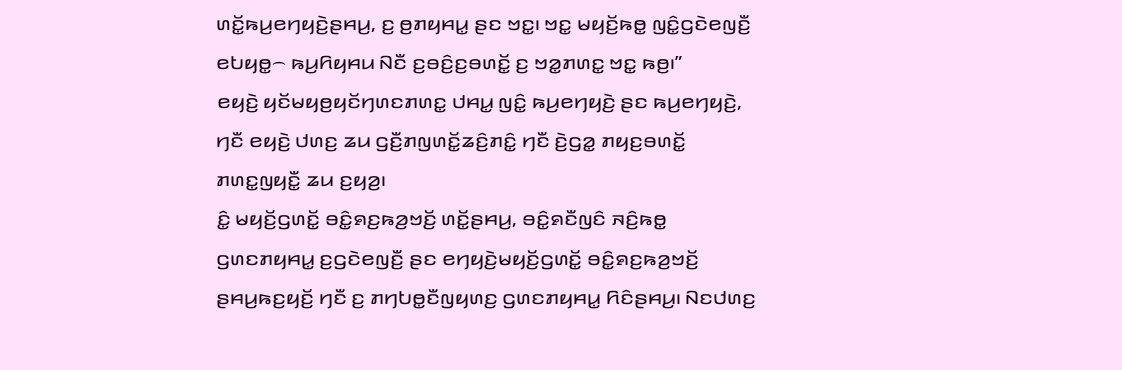ꤛꤢꤩ꤭ꤒꤣ꤬ꤕꤚꤟꤢꤧ꤬ꤔꤌꤣ꤬, ꤢ꤬ ꤥ꤬ꤊꤟꤌꤣ꤭ ꤔꤢ ꤠꤢ꤭꤯ ꤠꤢ꤭ ꤗꤟꤢꤩ꤬ꤒꤥ꤭ ꤜꤢꤨ꤭ꤞꤢꤧꤕꤜꤢꤪ꤬ ꤕꤝꤟꤥ꤭꤮ ꤒꤣ꤬ꤖꤟꤌꤣ ꤡꤢꤪ ꤢ꤬ꤋꤢꤨ꤬ꤢ꤬ꤋꤛꤢꤩ꤭ ꤢ꤬ ꤠꤤ꤭ꤊꤛꤢ꤭ ꤠꤢ꤭ ꤒꤥ꤬꤯”
ꤕꤟꤢꤧ꤬ ꤟꤢꤩꤗꤟꤥ꤬ꤟꤢꤩꤚꤛꤢꤊꤛꤢ꤭ ꤓꤌꤣ꤭ ꤜꤢꤨ꤭ ꤒꤣ꤬ꤕꤚꤟꤢꤧ꤬ ꤔꤢ ꤒꤣ꤬ꤕꤚꤟꤢꤧ꤬, ꤚꤢꤪ ꤕꤟꤢꤧ꤬ ꤓꤛꤢ꤬ ꤘꤣ ꤞꤢꤪ꤬ꤊꤜꤛꤢꤩ꤭ꤘꤢꤨ꤬ꤊꤢꤨ꤭ ꤚꤢꤪ ꤢꤧ꤬ꤞꤤ꤭ ꤊꤟꤢ꤬ꤋꤛꤢꤩ꤭ ꤊꤛꤢ꤭ꤜꤟꤢꤪ꤭ ꤘꤣ ꤢ꤬ꤟꤤ꤬꤯
ꤢꤨ꤭ ꤗꤟꤢꤩ꤬ꤞꤛꤢꤩ꤭ ꤋꤢꤨ꤭ꤎꤢ꤬ꤒꤤ꤬ꤠꤢꤩ꤬ ꤛꤢꤩ꤭ꤔꤌꤣ꤬, ꤋꤢꤨ꤭ꤎꤢꤪꤜꤢꤨ ꤏꤢꤨ꤬ꤒꤥ꤭ ꤞꤛꤢꤊꤟꤌꤣ꤭ ꤢ꤬ꤞꤢꤧꤕꤜꤢꤪ꤬ ꤔꤢ ꤕꤚꤟꤢꤧ꤬ꤗꤟꤢꤩ꤬ꤞꤛꤢꤩ꤭ ꤋꤢꤨ꤭ꤎꤢ꤬ꤒꤤ꤬ꤠꤢꤩ꤬ ꤔꤌꤣ꤬ꤒꤢ꤬ꤟꤢꤩ꤬ ꤚꤢꤪ ꤢ꤬ ꤊꤚꤝꤥ꤭ꤢꤪꤜꤟꤛꤢ꤬ ꤞꤛꤢꤊꤟꤌꤣ꤭ ꤖꤢꤨꤔꤌꤣ꤬꤯ ꤡꤢꤓꤛꤢ꤬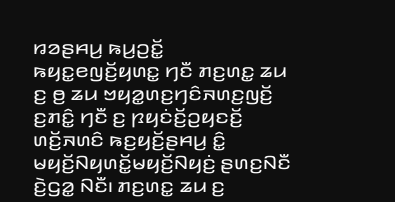ꤙꤤꤔꤌꤣ꤬ ꤒꤣ꤬ꤑꤢꤩ꤭ ꤒꤟꤢ꤭ꤕꤜꤢꤩ꤬ꤟꤛꤢ꤭ ꤚꤢꤪ ꤊꤢ꤬ꤛꤢ꤭ ꤘꤣ ꤢ꤬ ꤥ꤬ ꤘꤣ ꤠꤟꤤ꤭ꤛꤢ꤬ꤚꤢꤨꤏꤛꤢ꤬ꤜꤢꤩ꤬ ꤢ꤬ꤊꤢꤨ꤭ ꤚꤢꤪ ꤢ꤬ ꤐꤟꤢꤦꤢꤩ꤬ꤑꤟꤢꤢꤩ꤬ ꤛꤢꤩ꤬ꤏꤛꤢꤨ ꤒꤢ꤬ꤟꤢꤩ꤬ꤔꤌꤣ꤬ ꤢꤨ꤭ ꤗꤟꤢꤩ꤬ꤡꤟꤛꤢꤩ꤭ꤗꤟꤢꤩ꤬ꤡꤟꤢꤦ꤬ ꤔꤛꤢ꤬ꤡꤢꤪ ꤢꤧ꤬ꤞꤤ꤭ ꤡꤢꤪ꤯ ꤊꤢ꤬ꤛꤢ꤭ ꤘꤣ ꤢ꤬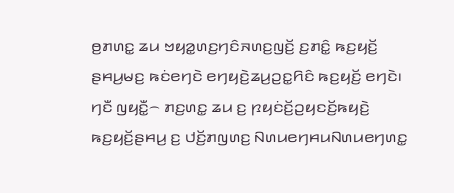ꤥ꤬ꤊꤛꤢ꤭ ꤘꤣ ꤠꤟꤤ꤭ꤛꤢ꤬ꤚꤢꤨꤏꤛꤢ꤬ꤜꤢꤩ꤬ ꤢ꤬ꤊꤢꤨ꤭ ꤒꤢ꤬ꤟꤢꤩ꤬ ꤔꤌꤣ꤬ꤗꤢ꤬ ꤒꤢꤦꤕꤚꤢꤧ ꤕꤚꤟꤢꤧ꤬ꤘꤣ꤬ꤑꤢ꤭ꤖꤢꤨ ꤒꤢ꤬ꤟꤢꤩ꤬ ꤕꤚꤢꤧ꤯ ꤚꤢꤪ ꤜꤟꤢꤪ꤭꤮ ꤊꤢ꤬ꤛꤢ꤭ ꤘꤣ ꤢ꤬ ꤐꤟꤢꤦꤢꤩ꤬ꤑꤟꤢꤢꤩ꤬ꤒꤟꤢꤧ꤬ ꤒꤢ꤬ꤟꤢꤩ꤬ꤔꤌꤣ꤬ ꤢ꤬ ꤓꤢꤩ꤬ꤊꤜꤛꤢ꤬ ꤡꤛꤣꤕꤚꤌꤣꤡꤛꤣꤕꤚꤛꤢ꤭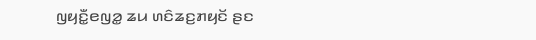ꤜꤟꤢꤪ꤭ꤕꤜꤤ꤭ ꤘꤣ ꤛꤢꤨꤘꤢ꤬ꤊꤟꤢꤩ ꤔꤢ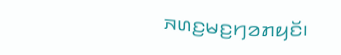ꤏꤛꤢ꤬ꤗꤢ꤬ꤚꤤꤊꤟꤢꤩ꤯